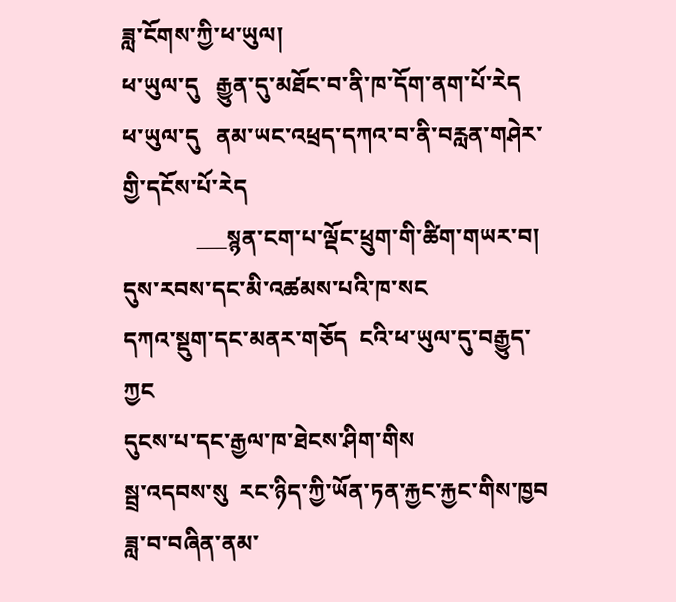ཟླ་ངོགས་ཀྱི་ཕ་ཡུལ།
ཕ་ཡུལ་དུ   རྒྱུན་དུ་མཐོང་བ་ནི་ཁ་དོག་ནག་པོ་རེད
ཕ་ཡུལ་དུ   ནམ་ཡང་འཕྲད་དཀའ་བ་ནི་བརླན་གཤེར་གྱི་དངོས་པོ་རེད
             ___སྙན་ངག་པ་ལྡོང་ཕྲུག་གི་ཚིག་གཡར་བ།
དུས་རབས་དང་མི་འཚམས་པའི་ཁ་སང
དཀའ་སྡུག་དང་མནར་གཅོད  ངའི་ཕ་ཡུལ་དུ་བརྒྱུད་ཀྱང
དུངས་པ་དང་རྒྱལ་ཁ་ཐེངས་ཤིག་གིས
སྦྲ་འདབས་སུ  རང་ཉིད་ཀྱི་ཡོན་ཏན་རྐྱང་རྐྱང་གིས་ཁྱབ
ཟླ་བ་བཞིན་ནམ་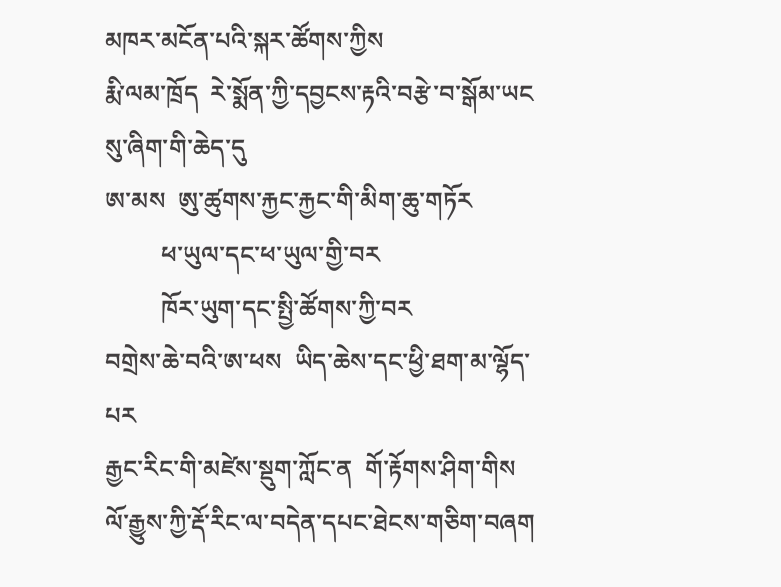མཁར་མངོན་པའི་སྐར་ཚོགས་ཀྱིས
རྨི་ལམ་ཁྲོད  རེ་སྨོན་ཀྱི་དབྱངས་རྟའི་བརྩེ་བ་སྒོམ་ཡང
སུ་ཞིག་གི་ཆེད་དུ
ཨ་མས  ཨུ་ཚུགས་རྐྱང་རྐྱང་གི་མིག་ཆུ་གཏོར
         ཕ་ཡུལ་དང་ཕ་ཡུལ་གྱི་བར
         ཁོར་ཡུག་དང་སྤྱི་ཚོགས་ཀྱི་བར
བགྲེས་ཆེ་བའི་ཨ་ཕས  ཡིད་ཆེས་དང་ཕྱི་ཐག་མ་ལྷོད་པར
རྒྱང་རིང་གི་མཛེས་སྡུག་ཀློང་ན  གོ་རྟོགས་ཤིག་གིས
ལོ་རྒྱུས་ཀྱི་རྡོ་རིང་ལ་བདེན་དཔང་ཐེངས་གཅིག་བཞག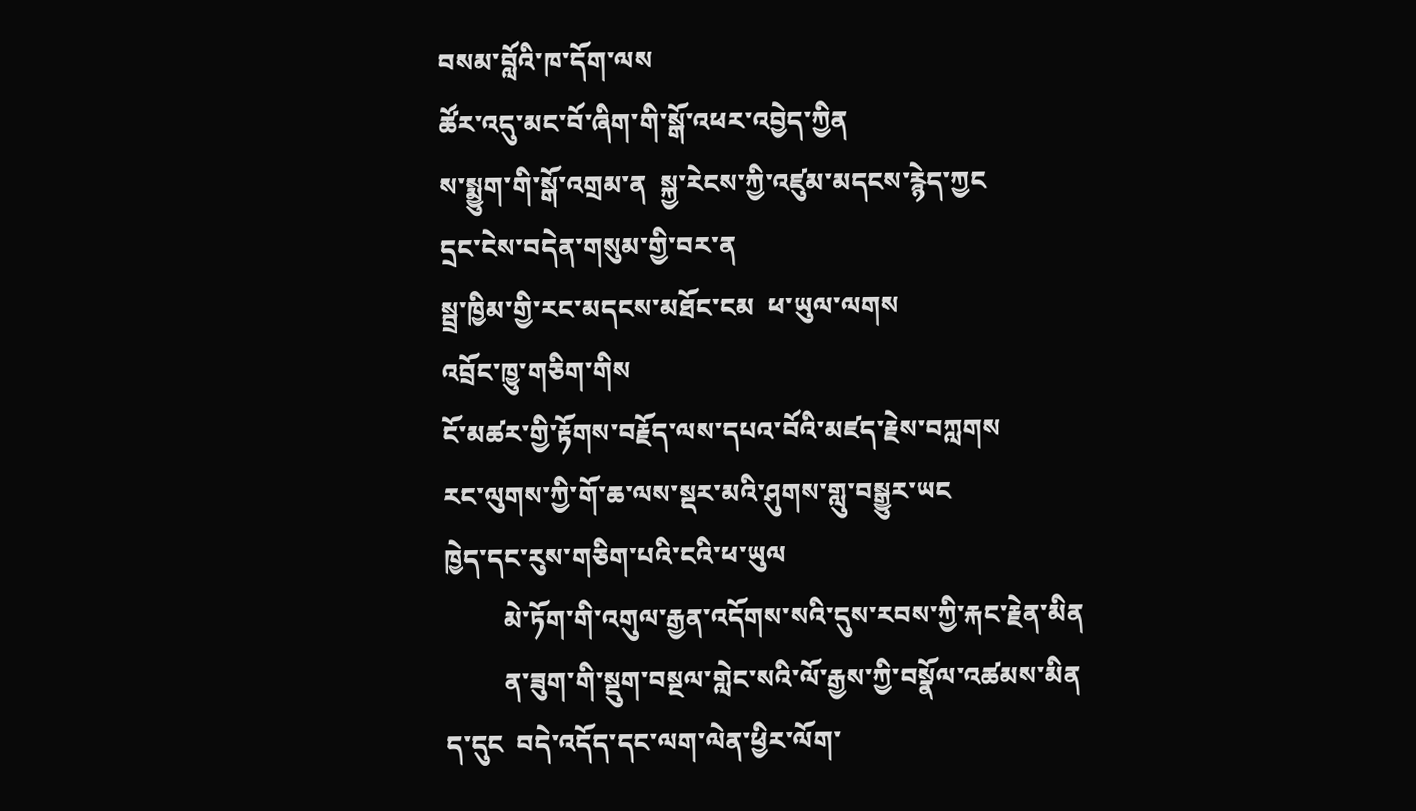བསམ་བློའི་ཁ་དོག་ལས
ཚོར་འདུ་མང་བོ་ཞིག་གི་སྒོ་འཕར་འབྱེད་ཀྱིན
ས་སྨྱུག་གི་སྒོ་འགྲམ་ན  སྐྱ་རེངས་ཀྱི་འཛུམ་མདངས་རྙེད་ཀྱང
དྲང་ངེས་བདེན་གསུམ་གྱི་བར་ན
སྦྲ་ཁྱིམ་གྱི་རང་མདངས་མཐོང་ངམ  ཕ་ཡུལ་ལགས
འབྲོང་ཁྱུ་གཅིག་གིས
ངོ་མཚར་གྱི་རྟོགས་བརྗོད་ལས་དཔའ་བོའི་མཛད་རྗེས་བཀླགས
རང་ལུགས་ཀྱི་གོ་ཆ་ལས་སྡར་མའི་ཤུགས་གླུ་བསྒྱུར་ཡང
ཁྱེད་དང་རུས་གཅིག་པའི་ངའི་ཕ་ཡུལ
         མེ་ཏོག་གི་འགུལ་རྒྱན་འདོགས་སའི་དུས་རབས་ཀྱི་རྐང་རྗེན་མིན
         ན་ཟུག་གི་སྡུག་བསྔལ་གླེང་སའི་ལོ་རྒྱས་ཀྱི་བསྣོལ་འཚམས་མིན
ད་དུང  བདེ་འདོད་དང་ལག་ལེན་ཕྱིར་ལོག་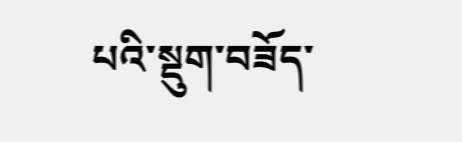པའི་སྡུག་བཟོད་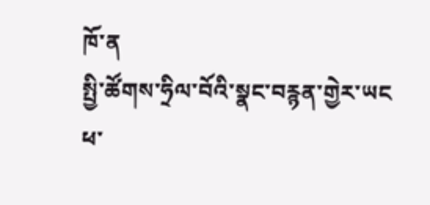ཁོ་ན
སྤྱི་ཚོགས་ཧྲིལ་བོའི་སྣང་བརྙན་གྱེར་ཡང
ཕ་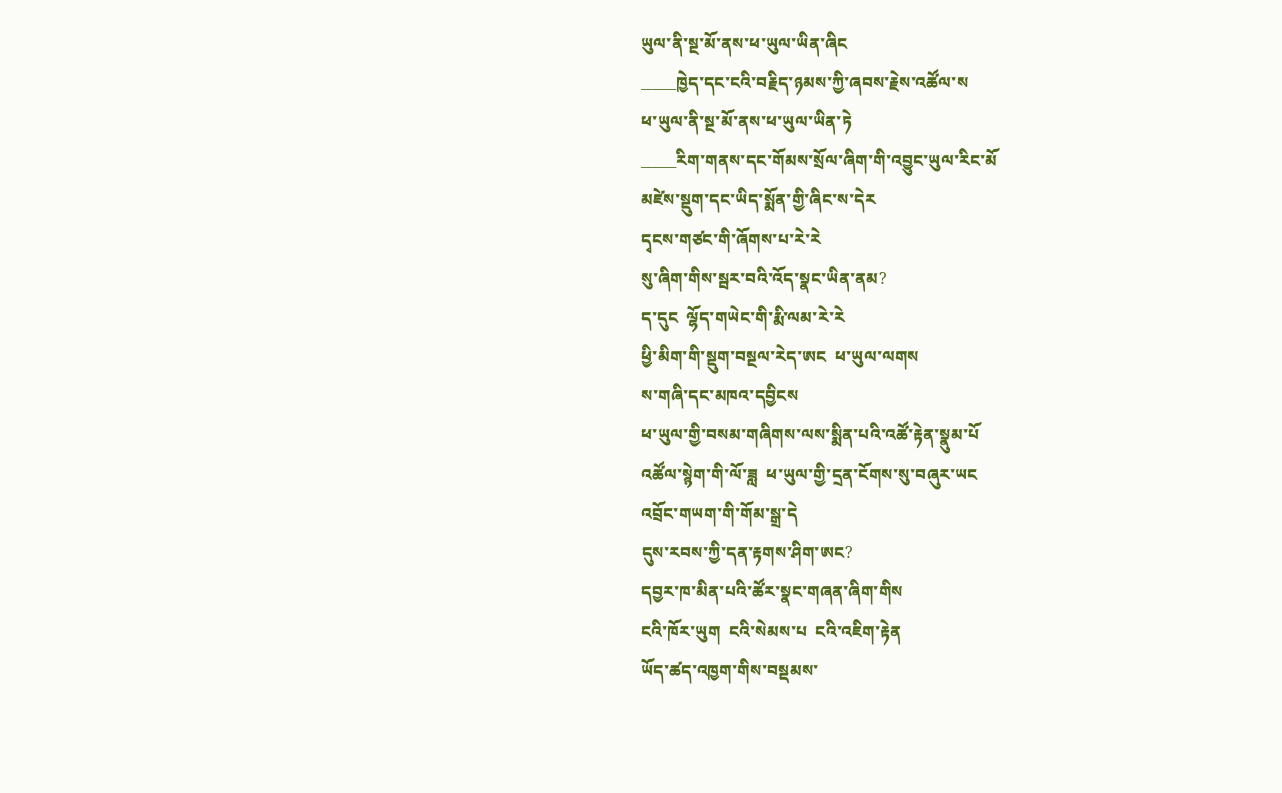ཡུལ་ནི་སྔ་མོ་ནས་ཕ་ཡུལ་ཡིན་ཞིང
_____ཁྱེད་དང་ངའི་བརྗིད་ཉམས་ཀྱི་ཞབས་རྗེས་འཚོལ་ས
ཕ་ཡུལ་ནི་སྔ་མོ་ནས་ཕ་ཡུལ་ཡིན་ཏེ
_____རིག་གནས་དང་གོམས་སྲོལ་ཞིག་གི་འབྱུང་ཡུལ་རིང་མོ
མཛེས་སྡུག་དང་ཡིད་སྨོན་གྱི་ཞིང་ས་དེར
དྭངས་གཙང་གི་ཞོགས་པ་རེ་རེ
སུ་ཞིག་གིས་སྦར་བའི་འོད་སྣང་ཡིན་ནམ?
ད་དུང  ལྷོད་གཡེང་གི་རྨི་ལམ་རེ་རེ
ཕྱི་མིག་གི་སྡུག་བསྔལ་རེད་ཨང  ཕ་ཡུལ་ལགས
ས་གཞི་དང་མཁའ་དབྱིངས
ཕ་ཡུལ་གྱི་བསམ་གཞིགས་ལས་སྨིན་པའི་འཚོ་རྟེན་སྣུམ་པོ
འཚོལ་སྙེག་གི་ལོ་ཟླ  ཕ་ཡུལ་གྱི་དྲན་ངོགས་སུ་བཞུར་ཡང
འབྲོང་གཡག་གི་གོམ་སྒྲ་དེ
དུས་རབས་ཀྱི་དན་རྟགས་ཤིག་ཨང?
དབྱར་ཁ་མིན་པའི་ཚོར་སྣང་གཞན་ཞིག་གིས
ངའི་ཁོར་ཡུག  ངའི་སེམས་པ  ངའི་འཇིག་རྟེན
ཡོད་ཚད་འཁྱག་གིས་བསྡམས་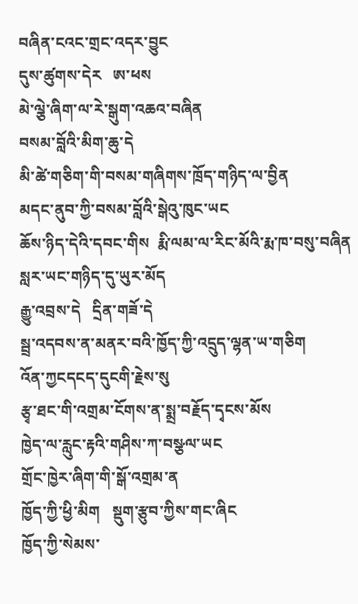བཞིན་ངའང་གྲང་འདར་བྱུང
དུས་ཚུགས་དེར   ཨ་ཕས
མེ་ལྕེ་ཞིག་ལ་རེ་སྒུག་འཆའ་བཞིན
བསམ་བློའི་མིག་ཆུ་དེ
མི་ཚེ་གཅིག་གི་བསམ་གཞིགས་ཁྲོད་གཉིད་ལ་བྱིན
མདང་ནུབ་ཀྱི་བསམ་བློའི་སྒེའུ་ཁུང་ཡང
ཆོས་ཉིད་དེའི་དབང་གིས  རྨི་ལམ་ལ་རིང་མོའི་རྨ་ཁ་བསུ་བཞིན
སླར་ཡང་གཉིད་དུ་ཡུར་མོད
རྒྱུ་འབྲས་དེ   དྲིན་གཟོ་དེ
སྦྲ་འདབས་ན་མནར་བའི་ཁྱོད་ཀྱི་འདྲུད་ལྷན་ཡ་གཅིག
འོན་ཀྱངདངད་དུངགི་རྗེས་སུ
རྩྭ་ཐང་གི་འགྲམ་ངོགས་ན་སྨྲ་བརྗོད་དྭངས་མོས
ཁྱེད་ལ་རླུང་རྟའི་གཤིས་ཀ་བསྩལ་ཡང
གྲོང་ཁྱེར་ཞིག་གི་སྒོ་འགྲམ་ན
ཁྱོད་ཀྱི་ཕྱི་མིག   སྡུག་རྩུབ་ཀྱིས་གང་ཞིང
ཁྱོད་ཀྱི་སེམས་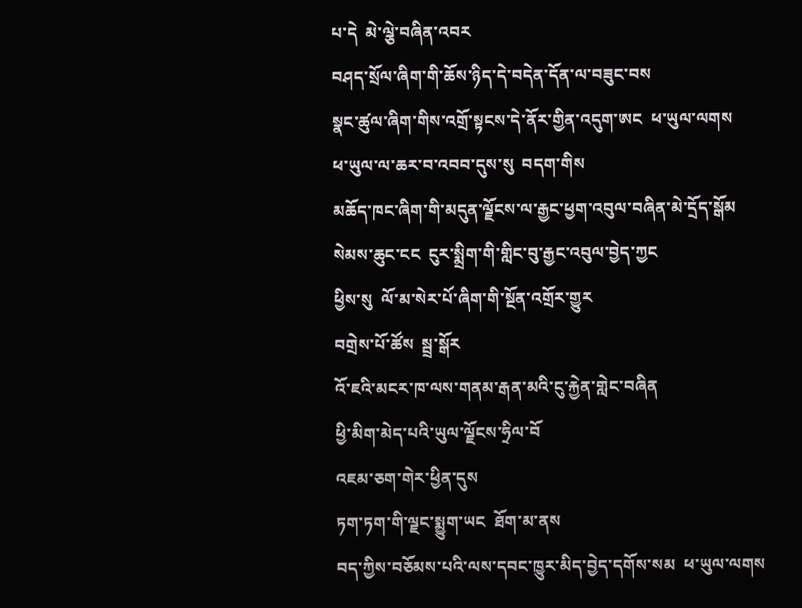པ་དེ  མེ་ལྕེ་བཞིན་འབར
བཤད་སྲོལ་ཞིག་གི་ཆོས་ཉིད་དེ་བདེན་དོན་ལ་བཟུང་བས
སྣང་ཚུལ་ཞིག་གིས་འགྲོ་སྟངས་དེ་ནོར་གྱིན་འདུག་ཨང  ཕ་ཡུལ་ལགས
ཕ་ཡུལ་ལ་ཆར་བ་འབབ་དུས་སུ  བདག་གིས
མཆོད་ཁང་ཞིག་གི་མདུན་ལྗོངས་ལ་རྒྱང་ཕྱག་འབུལ་བཞིན་མེ་དྲོད་སྒོམ
སེམས་ཆུང་ངང  ངུར་སྨྲིག་གི་གླིང་བུ་རྒྱང་འབུལ་བྱེད་ཀྱང
ཕྱིས་སུ  ལོ་མ་སེར་པོ་ཞིག་གི་སྔོན་འགྲོར་གྱུར
བགྲེས་པོ་ཚོས  སྦྲ་སྒོར
འོ་ཇའི་མངར་ཁ་ལས་གནམ་རྒན་མའི་ངུ་རྐྱེན་གླེང་བཞིན
ཕྱི་མིག་མེད་པའི་ཡུལ་ལྗོངས་ཧྲིལ་བོ
འཇམ་ཅག་གེར་ཕྱིན་དུས
ཏག་ཏག་གི་ལྗང་སྨྱུག་ཡང  ཐོག་མ་ནས
བད་ཀྱིས་བཅོམས་པའི་ལས་དབང་ཁྱུར་མིད་བྱེད་དགོས་སམ  ཕ་ཡུལ་ལགས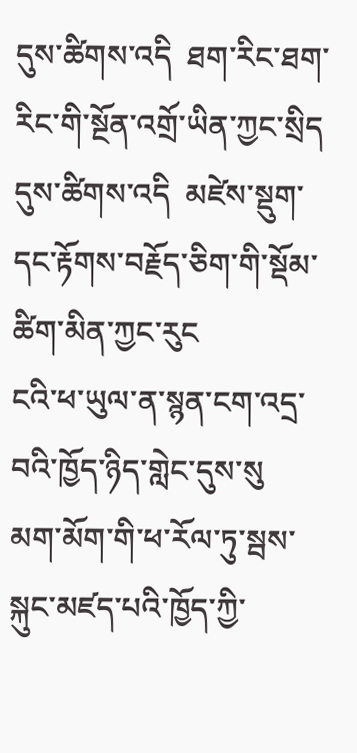དུས་ཚིགས་འདི  ཐག་རིང་ཐག་རིང་གི་སྔོན་འགྲོ་ཡིན་ཀྱང་སྲིད
དུས་ཚིགས་འདི  མཛེས་སྡུག་དང་རྟོགས་བརྗོད་ཅིག་གི་སྡོམ་ཚིག་མིན་ཀྱང་རུང
ངའི་ཕ་ཡུལ་ན་སྙན་ངག་འདྲ་བའི་ཁྱོད་ཉིད་གླེང་དུས་སུ
མག་མོག་གི་ཕ་རོལ་ཏུ་སྦས་སྐུང་མཛད་པའི་ཁྱོད་ཀྱི་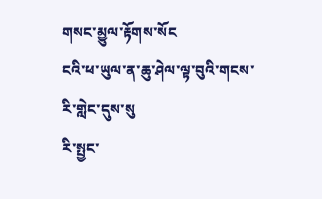གསང་མྱུལ་རྟོགས་སོང
ངའི་ཕ་ཡུལ་ན་ཆུ་ཤེལ་ལྟ་བུའི་གངས་རི་གླེང་དུས་སུ
རི་སྤྱང་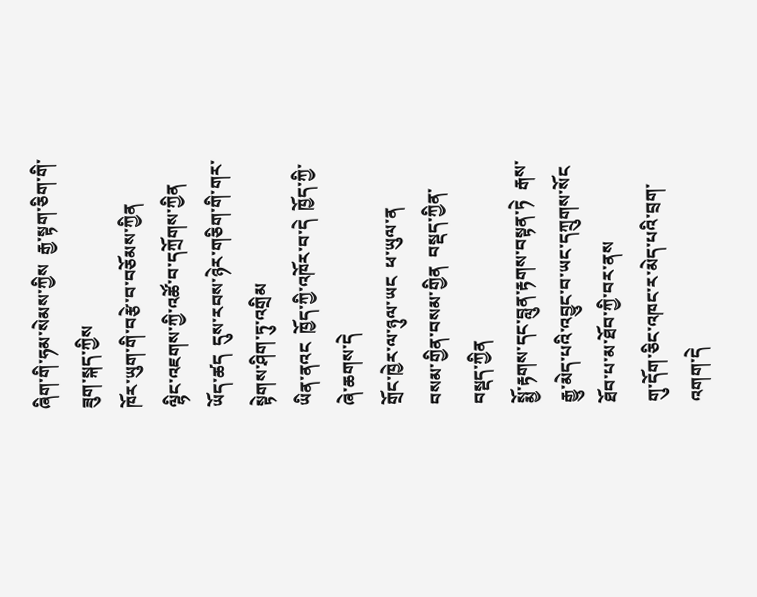ཞིག་གི་ཧམ་སེམས་ཀྱིས  རྒྱ་སྟག་ཅིག་གི་ཟུག་སྐད་ཀྱིས
ཁོར་ཡུག་གི་བརྩེ་བ་བཅོམས་ཀྱིན
ལྷིང་འཇགས་ཀྱི་འཚོ་བ་དཀྲོགས་ཀྱིན
ཡོད་ཚད  དུས་རབས་ཉེར་གཅིག་གི་གར་སྟེགས་ཤིག་ཏུ་འགྲིམ
ཡིན་ནའང  ཁྱོད་ཀྱི་འཁོར་བ་དེ  ཁྱོད་ཀྱི་ཞེ་ཆགས་དེ
གྲོང་ཁྱེར་ལ་ཉུལ་ཡང  ཕ་ཡུལ་ན
བསམ་གྱིན་བསམ་གྱིན  བསྡད་ཀྱིན་བསྡད་ཀྱིན
སྨྱོ་རྟགས་དང་བླུན་རྟགས་བསྟན་ཏེ  རྒས་རྒྱུ་མེད་པའི་འབྱུང་བ་ཡང་དཀྲུགས་སོང
ཐོབ་པ་མ་ཐོབ་ཀྱི་བར་ནས
གུ་དོག་ཅིང་འཁང་ར་མེད་པའི་བྲག་འགག་དེ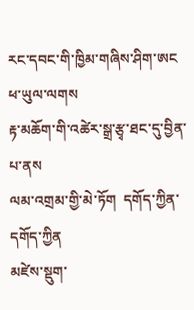རང་དབང་གི་ཁྱིམ་གཞིས་ཤིག་ཨང  ཕ་ཡུལ་ལགས
རྟ་མཆོག་གི་འཚེར་སྒྲ་རྩྭ་ཐང་དུ་བྱིན་པ་ནས
ལམ་འགྲམ་གྱི་མེ་ཏོག  དགོད་ཀྱིན་དགོད་ཀྱིན
མཛེས་སྡུག་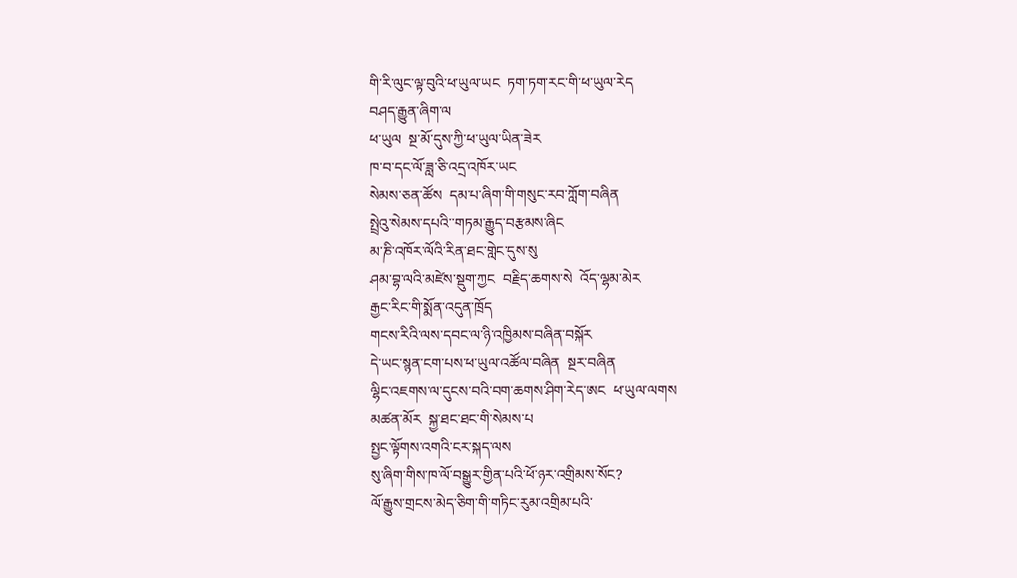གི་རི་ལུང་ལྟ་བུའི་ཕ་ཡུལ་ཡང  ཏག་ཏག་རང་གི་ཕ་ཡུལ་རེད
བཤད་རྒྱུན་ཞིག་ལ
ཕ་ཡུལ  སྔ་མོ་དུས་ཀྱི་ཕ་ཡུལ་ཡིན་ཟེར
ཁ་བ་དང་ལོ་ཟླ་ཅི་འདྲ་འཁོར་ཡང
སེམས་ཅན་ཚོས  དམ་པ་ཞིག་གི་གསུང་རབ་ཀློག་བཞིན
སྤྲེའུ་སེམས་དཔའི་་གཏམ་རྒྱུད་བརྩམས་ཞིང
མ་ཎི་འཁོར་ལོའི་རིན་ཐང་གླེང་དུས་སུ
ཤམ་བྷ་ལའི་མཛེས་སྡུག་ཀྱང  བརྗིད་ཆགས་སེ  འོད་ལྷམ་མེར
རྒྱང་རིང་གི་སྨོན་འདུན་ཁྲོད
གངས་རིའི་ལས་དབང་ལ་ཉི་འཁྱིམས་བཞིན་བསྐོར
དེ་ཡང་སྙན་ངག་པས་ཕ་ཡུལ་འཚོལ་བཞིན  སྔར་བཞིན
ལྷིང་འཇགས་ལ་དུངས་བའི་བག་ཆགས་ཤིག་རེད་ཨང  ཕ་ཡུལ་ལགས
མཚན་མོར  སྐྱ་ཐང་ཐང་གི་སེམས་པ
སྤྱང་ལྟོགས་འགའི་ངར་སྐད་ལས
སུ་ཞིག་གིས་ཁ་ལོ་བསྒྱུར་གྱིན་པའི་ཕོ་ཉར་འགྲིམས་སོང?
ལོ་རྒྱུས་གྲངས་མེད་ཅིག་གི་གཏིང་རུམ་འགྲིམ་པའི་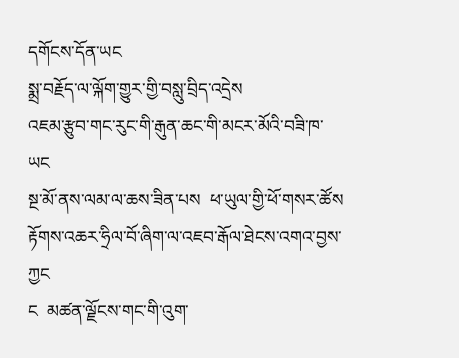དགོངས་དོན་ཡང
སྨྲ་བརྗོད་ལ་ལྐོག་གྱུར་གྱི་བསླུ་བྲིད་འདྲེས
འཇམ་རྩུབ་གང་རུང་གི་རྒུན་ཆང་གི་མངར་མོའི་བཟི་ཁ་ཡང
སྔ་མོ་ནས་ལམ་ལ་ཆས་ཟིན་པས  ཕ་ཡུལ་གྱི་ཕོ་གསར་ཚོས
རྟོགས་འཆར་ཧྲིལ་བོ་ཞིག་ལ་འཇབ་རྒོལ་ཐེངས་འགའ་བྱས་ཀྱང
ང  མཚན་ལྗོངས་གང་གི་འུག་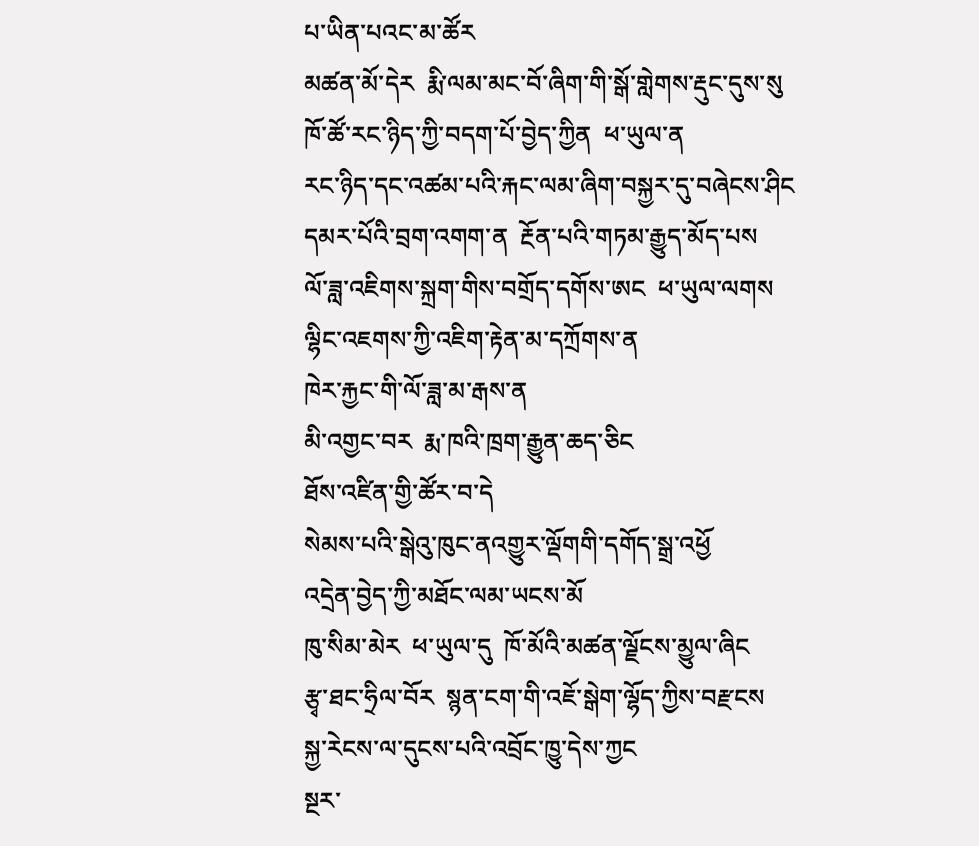པ་ཡིན་པའང་མ་ཚོར
མཚན་མོ་དེར  རྨི་ལམ་མང་བོ་ཞིག་གི་སྒོ་གླེགས་རྡུང་དུས་སུ
ཁོ་ཚོ་རང་ཉིད་ཀྱི་བདག་པོ་བྱེད་ཀྱིན  ཕ་ཡུལ་ན
རང་ཉིད་དང་འཚམ་པའི་རྐང་ལམ་ཞིག་བསྐྱར་དུ་བཞེངས་ཤིང
དམར་པོའི་བྲག་འགག་ན  རྔོན་པའི་གཏམ་རྒྱུད་མོད་པས
ལོ་ཟླ་འཇིགས་སྐྲག་གིས་བགྲོད་དགོས་ཨང  ཕ་ཡུལ་ལགས
ལྷིང་འཇགས་ཀྱི་འཇིག་རྟེན་མ་དཀྲོགས་ན
ཁེར་རྐྱང་གི་ལོ་ཟླ་མ་རྒས་ན
མི་འགྱང་བར  རྨ་ཁའི་ཁྲག་རྒྱུན་ཆད་ཅིང
ཐོས་འཛིན་གྱི་ཚོར་བ་དེ
སེམས་པའི་སྒེའུ་ཁུང་ནའགྱུར་ལྡོགགི་དགོད་སྒྲ་འཕྱོ
འདྲེན་བྱེད་ཀྱི་མཐོང་ལམ་ཡངས་མོ
ཁུ་སིམ་མེར  ཕ་ཡུལ་དུ  ཁོ་མོའི་མཚན་ལྗོངས་མྱུལ་ཞིང
རྩྭ་ཐང་ཧྲིལ་བོར  སྙན་ངག་གི་འཇོ་སྒེག་ལྷོད་ཀྱིས་བརྫངས
སྐྱ་རེངས་ལ་དུངས་པའི་འབྲོང་ཁྱུ་དེས་ཀྱང
སྔར་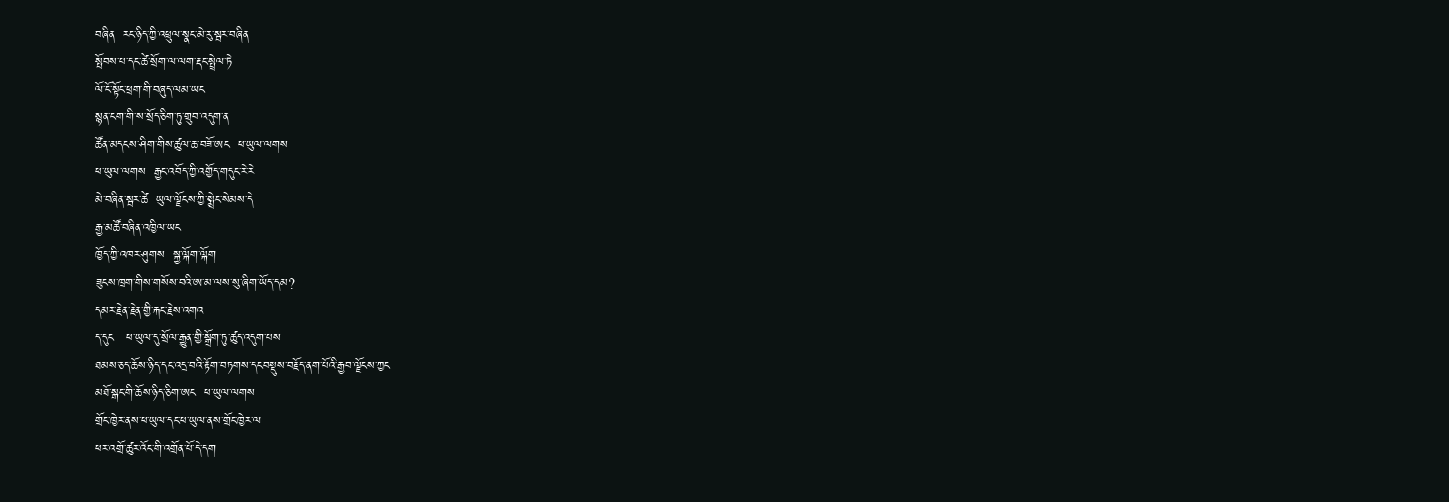བཞིན  རང་ཉིད་ཀྱི་འཕྲུལ་སྣང་མེ་རུ་སྦར་བཞིན
སྤོབས་པ་དང་ཚེ་སྲོག་ལ་ལག་རྡང་སྤྲེལ་ཏེ
ལོ་ངོ་སྟོང་ཕྲག་གི་བཞུད་ལམ་ཡང
སྙན་ངག་གི་ས་སྲོད་ཅིག་ཏུ་གྲུབ་འདུག་ན
ཚོན་མདངས་ཤིག་གིས་ཚུལ་ཆ་བཟོ་ཨང  ཕ་ཡུལ་ལགས
ཕ་ཡུལ་ལགས  རྒྱང་འབོད་ཀྱི་འགྱོད་གདུང་རེ་རེ
མེ་བཞིན་སྦར་ཚེ  ཡུལ་ལྗོངས་ཀྱི་སྨྲེང་སེམས་དེ
རྒྱ་མཚོ་བཞིན་འཁྱིལ་ཡང
ཁྱོད་ཀྱི་འཁར་ཤུགས  སྐྱ་ལྐོག་ལྐོག
ཟུངས་ཁྲག་གིས་གསོས་བའི་ཨ་མ་ལས་སུ་ཞིག་ཡོད་དམ?
དམར་རྗེན་རྗེན་གྱི་རྐང་རྗེས་འགའ
ད་དུང   ཕ་ཡུལ་དུ་སྲོལ་རྒྱུན་གྱི་སྒྲོག་ཏུ་ཚུད་འདུག་པས
ཐམས་ཅད་ཆོས་ཉིད་དང་འདྲ་བའི་རྟོག་བཏགས་དངབསྡུས་བརྗོད་ནག་པོའི་རྒྱབ་ལྗོངས་ཀྱང
མཐོ་སྒང་གི་ཆོས་ཉིད་ཅིག་ཨང  ཕ་ཡུལ་ལགས
གྲོང་ཁྱེར་ནས་ཕ་ཡུལ་དང་ཕ་ཡུལ་ནས་གྲོང་ཁྱེར་ལ
ཕར་འགྲོ་ཚུར་འོང་གི་འགྲོན་པོ་དེ་དག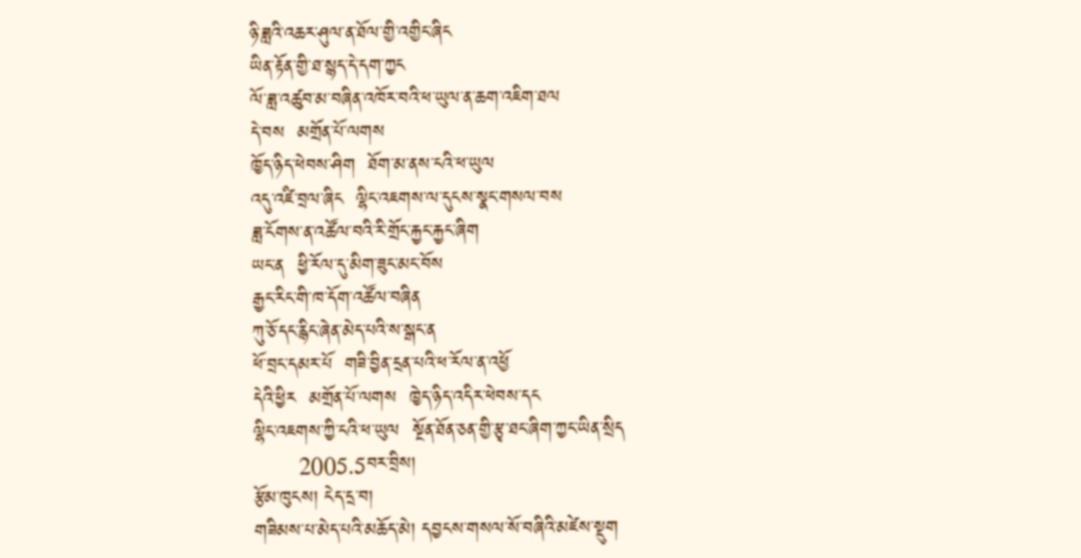ཉི་ཟླའི་འཆར་ཤུལ་ན་ཐོལ་གྱི་འགྱིང་ཞིང
ཡིན་རྟོན་གྱི་ཐ་སྙད་དེ་དག་ཀྱང
ལོ་ཟླ་འཚུབ་མ་བཞིན་འཁོར་བའི་ཕ་ཡུལ་ན་ཆག་འཇིག་ཐལ
དེ་བས  མགྲོན་པོ་ལགས
ཁྱོད་ཉིད་ཕེབས་ཤིག  ཐོག་མ་ནས་ངའི་ཕ་ཡུལ
འདུ་འཛི་བྲལ་ཞིང  ལྷིང་འཇགས་ལ་དུངས་སྣང་གསལ་བས
ཟླ་ངོགས་ན་འཚོལ་བའི་རི་གྲོང་རྐྱང་རྐྱང་ཞིག
ཡང་ན  ཕྱི་རོལ་དུ་མིག་ཟུང་མང་བོས
རྒྱང་རིང་གི་ཁ་དོག་འཚོལ་བཞིན
ཀུ་ཅོ་དང་རྙིང་ཞེན་མེད་པའི་ས་སྒང་ན
ཕོ་བྲང་དམར་པོ  གཟི་བྱིན་དྲན་པའི་ཕ་རོལ་ན་འཕྱོ
དེའི་ཕྱིར  མགྲོན་པོ་ལགས  ཁྱེད་ཉིད་འདིར་ཕེབས་དང
ལྷིང་འཇགས་ཀྱི་ངའི་ཕ་ཡུལ  སྔོན་ཐོན་ཅན་གྱི་རྩྭ་ཐང་ཞིག་ཀྱང་ཡིན་སྲིད
       2005.5བར་བྲིས།
རྩོམ་ཁུངས། ངེད་དྲ་བ།
གཟིམས་པ་མེད་པའི་མཆོད་མེ། དབྱངས་གསལ་སོ་བཞིའི་མཛེས་སྡུག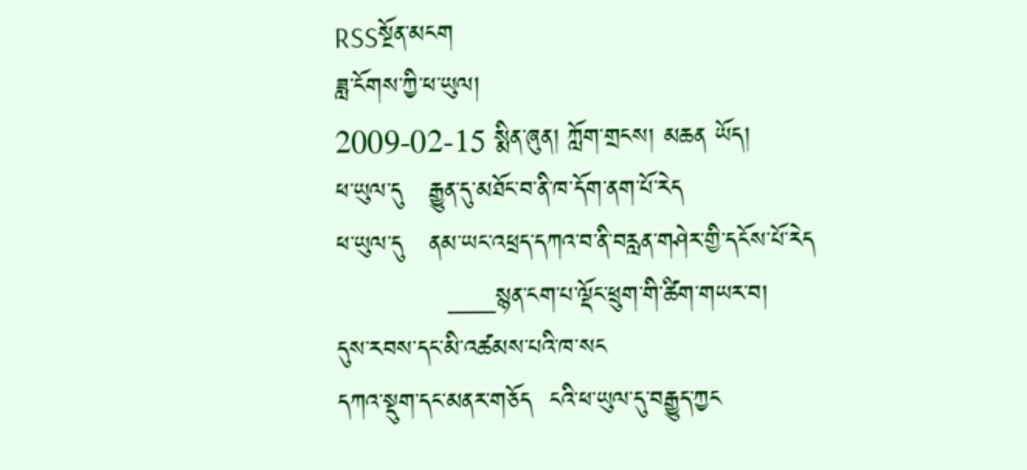RSSསྔོན་མངག
ཟླ་ངོགས་ཀྱི་ཕ་ཡུལ།
2009-02-15 སྨིན་ཞུན། ཀློག་གྲངས། མཆན ཡོད།
ཕ་ཡུལ་དུ   རྒྱུན་དུ་མཐོང་བ་ནི་ཁ་དོག་ནག་པོ་རེད
ཕ་ཡུལ་དུ   ནམ་ཡང་འཕྲད་དཀའ་བ་ནི་བརླན་གཤེར་གྱི་དངོས་པོ་རེད
             ___སྙན་ངག་པ་ལྡོང་ཕྲུག་གི་ཚིག་གཡར་བ།
དུས་རབས་དང་མི་འཚམས་པའི་ཁ་སང
དཀའ་སྡུག་དང་མནར་གཅོད  ངའི་ཕ་ཡུལ་དུ་བརྒྱུད་ཀྱང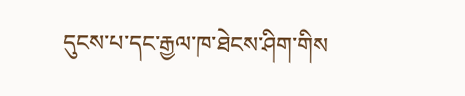དུངས་པ་དང་རྒྱལ་ཁ་ཐེངས་ཤིག་གིས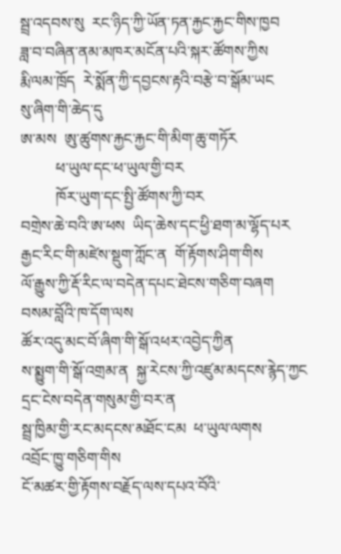སྦྲ་འདབས་སུ  རང་ཉིད་ཀྱི་ཡོན་ཏན་རྐྱང་རྐྱང་གིས་ཁྱབ
ཟླ་བ་བཞིན་ནམ་མཁར་མངོན་པའི་སྐར་ཚོགས་ཀྱིས
རྨི་ལམ་ཁྲོད  རེ་སྨོན་ཀྱི་དབྱངས་རྟའི་བརྩེ་བ་སྒོམ་ཡང
སུ་ཞིག་གི་ཆེད་དུ
ཨ་མས  ཨུ་ཚུགས་རྐྱང་རྐྱང་གི་མིག་ཆུ་གཏོར
         ཕ་ཡུལ་དང་ཕ་ཡུལ་གྱི་བར
         ཁོར་ཡུག་དང་སྤྱི་ཚོགས་ཀྱི་བར
བགྲེས་ཆེ་བའི་ཨ་ཕས  ཡིད་ཆེས་དང་ཕྱི་ཐག་མ་ལྷོད་པར
རྒྱང་རིང་གི་མཛེས་སྡུག་ཀློང་ན  གོ་རྟོགས་ཤིག་གིས
ལོ་རྒྱུས་ཀྱི་རྡོ་རིང་ལ་བདེན་དཔང་ཐེངས་གཅིག་བཞག
བསམ་བློའི་ཁ་དོག་ལས
ཚོར་འདུ་མང་བོ་ཞིག་གི་སྒོ་འཕར་འབྱེད་ཀྱིན
ས་སྨྱུག་གི་སྒོ་འགྲམ་ན  སྐྱ་རེངས་ཀྱི་འཛུམ་མདངས་རྙེད་ཀྱང
དྲང་ངེས་བདེན་གསུམ་གྱི་བར་ན
སྦྲ་ཁྱིམ་གྱི་རང་མདངས་མཐོང་ངམ  ཕ་ཡུལ་ལགས
འབྲོང་ཁྱུ་གཅིག་གིས
ངོ་མཚར་གྱི་རྟོགས་བརྗོད་ལས་དཔའ་བོའི་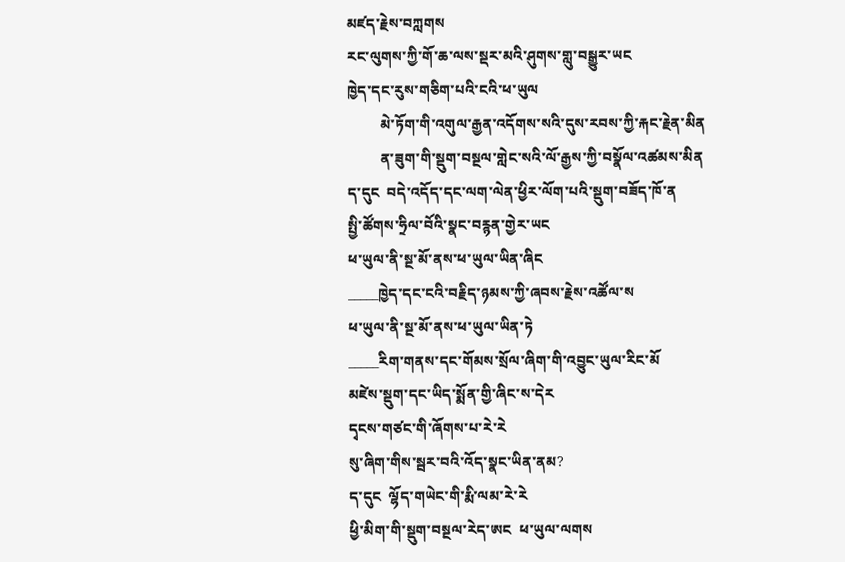མཛད་རྗེས་བཀླགས
རང་ལུགས་ཀྱི་གོ་ཆ་ལས་སྡར་མའི་ཤུགས་གླུ་བསྒྱུར་ཡང
ཁྱེད་དང་རུས་གཅིག་པའི་ངའི་ཕ་ཡུལ
         མེ་ཏོག་གི་འགུལ་རྒྱན་འདོགས་སའི་དུས་རབས་ཀྱི་རྐང་རྗེན་མིན
         ན་ཟུག་གི་སྡུག་བསྔལ་གླེང་སའི་ལོ་རྒྱས་ཀྱི་བསྣོལ་འཚམས་མིན
ད་དུང  བདེ་འདོད་དང་ལག་ལེན་ཕྱིར་ལོག་པའི་སྡུག་བཟོད་ཁོ་ན
སྤྱི་ཚོགས་ཧྲིལ་བོའི་སྣང་བརྙན་གྱེར་ཡང
ཕ་ཡུལ་ནི་སྔ་མོ་ནས་ཕ་ཡུལ་ཡིན་ཞིང
_____ཁྱེད་དང་ངའི་བརྗིད་ཉམས་ཀྱི་ཞབས་རྗེས་འཚོལ་ས
ཕ་ཡུལ་ནི་སྔ་མོ་ནས་ཕ་ཡུལ་ཡིན་ཏེ
_____རིག་གནས་དང་གོམས་སྲོལ་ཞིག་གི་འབྱུང་ཡུལ་རིང་མོ
མཛེས་སྡུག་དང་ཡིད་སྨོན་གྱི་ཞིང་ས་དེར
དྭངས་གཙང་གི་ཞོགས་པ་རེ་རེ
སུ་ཞིག་གིས་སྦར་བའི་འོད་སྣང་ཡིན་ནམ?
ད་དུང  ལྷོད་གཡེང་གི་རྨི་ལམ་རེ་རེ
ཕྱི་མིག་གི་སྡུག་བསྔལ་རེད་ཨང  ཕ་ཡུལ་ལགས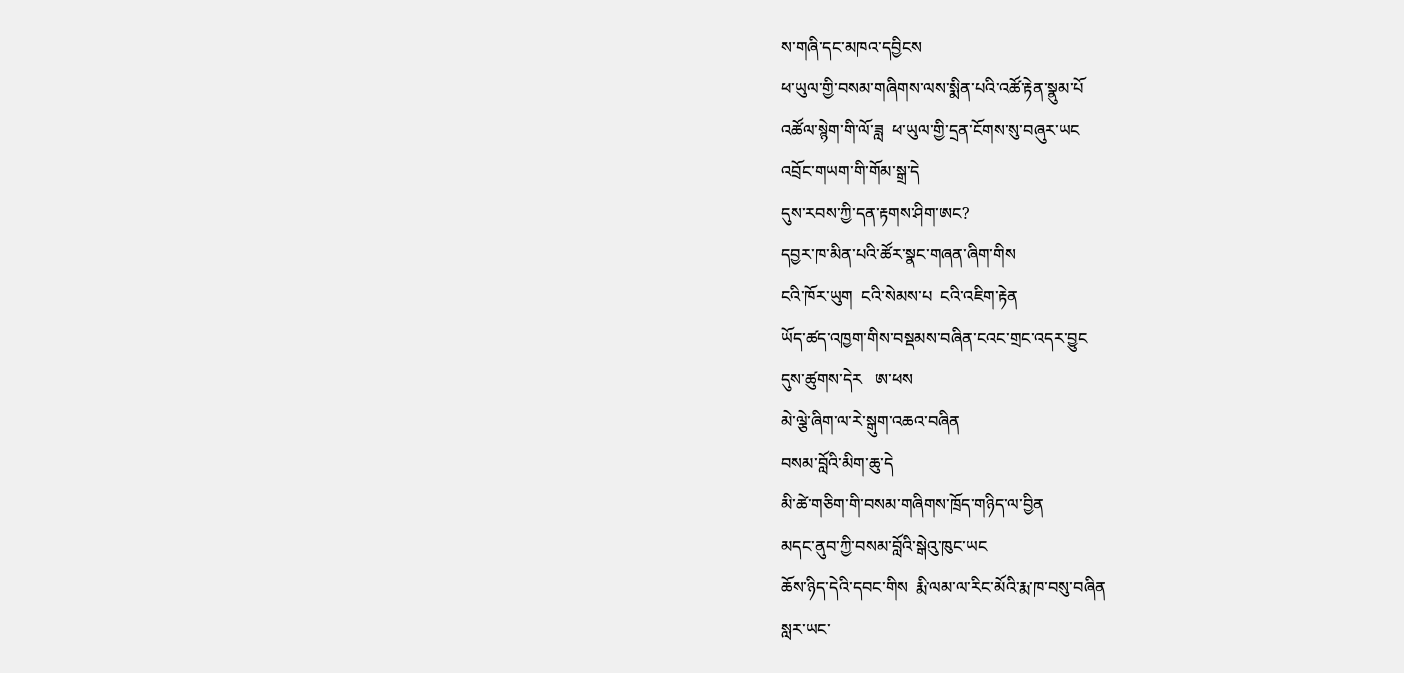ས་གཞི་དང་མཁའ་དབྱིངས
ཕ་ཡུལ་གྱི་བསམ་གཞིགས་ལས་སྨིན་པའི་འཚོ་རྟེན་སྣུམ་པོ
འཚོལ་སྙེག་གི་ལོ་ཟླ  ཕ་ཡུལ་གྱི་དྲན་ངོགས་སུ་བཞུར་ཡང
འབྲོང་གཡག་གི་གོམ་སྒྲ་དེ
དུས་རབས་ཀྱི་དན་རྟགས་ཤིག་ཨང?
དབྱར་ཁ་མིན་པའི་ཚོར་སྣང་གཞན་ཞིག་གིས
ངའི་ཁོར་ཡུག  ངའི་སེམས་པ  ངའི་འཇིག་རྟེན
ཡོད་ཚད་འཁྱག་གིས་བསྡམས་བཞིན་ངའང་གྲང་འདར་བྱུང
དུས་ཚུགས་དེར   ཨ་ཕས
མེ་ལྕེ་ཞིག་ལ་རེ་སྒུག་འཆའ་བཞིན
བསམ་བློའི་མིག་ཆུ་དེ
མི་ཚེ་གཅིག་གི་བསམ་གཞིགས་ཁྲོད་གཉིད་ལ་བྱིན
མདང་ནུབ་ཀྱི་བསམ་བློའི་སྒེའུ་ཁུང་ཡང
ཆོས་ཉིད་དེའི་དབང་གིས  རྨི་ལམ་ལ་རིང་མོའི་རྨ་ཁ་བསུ་བཞིན
སླར་ཡང་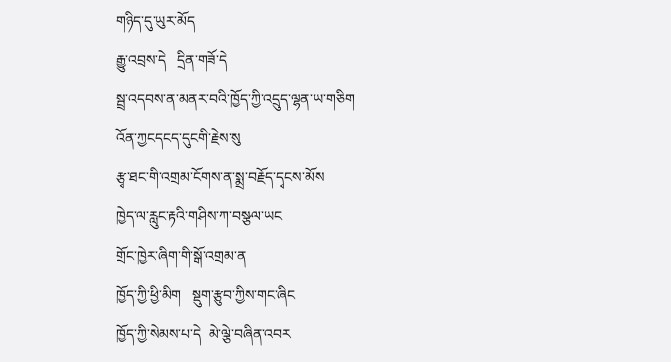གཉིད་དུ་ཡུར་མོད
རྒྱུ་འབྲས་དེ   དྲིན་གཟོ་དེ
སྦྲ་འདབས་ན་མནར་བའི་ཁྱོད་ཀྱི་འདྲུད་ལྷན་ཡ་གཅིག
འོན་ཀྱངདངད་དུངགི་རྗེས་སུ
རྩྭ་ཐང་གི་འགྲམ་ངོགས་ན་སྨྲ་བརྗོད་དྭངས་མོས
ཁྱེད་ལ་རླུང་རྟའི་གཤིས་ཀ་བསྩལ་ཡང
གྲོང་ཁྱེར་ཞིག་གི་སྒོ་འགྲམ་ན
ཁྱོད་ཀྱི་ཕྱི་མིག   སྡུག་རྩུབ་ཀྱིས་གང་ཞིང
ཁྱོད་ཀྱི་སེམས་པ་དེ  མེ་ལྕེ་བཞིན་འབར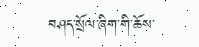བཤད་སྲོལ་ཞིག་གི་ཆོས་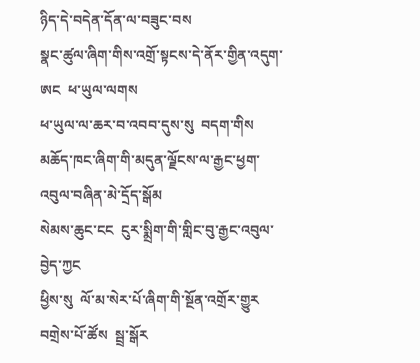ཉིད་དེ་བདེན་དོན་ལ་བཟུང་བས
སྣང་ཚུལ་ཞིག་གིས་འགྲོ་སྟངས་དེ་ནོར་གྱིན་འདུག་ཨང  ཕ་ཡུལ་ལགས
ཕ་ཡུལ་ལ་ཆར་བ་འབབ་དུས་སུ  བདག་གིས
མཆོད་ཁང་ཞིག་གི་མདུན་ལྗོངས་ལ་རྒྱང་ཕྱག་འབུལ་བཞིན་མེ་དྲོད་སྒོམ
སེམས་ཆུང་ངང  ངུར་སྨྲིག་གི་གླིང་བུ་རྒྱང་འབུལ་བྱེད་ཀྱང
ཕྱིས་སུ  ལོ་མ་སེར་པོ་ཞིག་གི་སྔོན་འགྲོར་གྱུར
བགྲེས་པོ་ཚོས  སྦྲ་སྒོར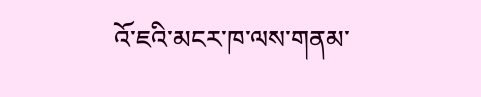འོ་ཇའི་མངར་ཁ་ལས་གནམ་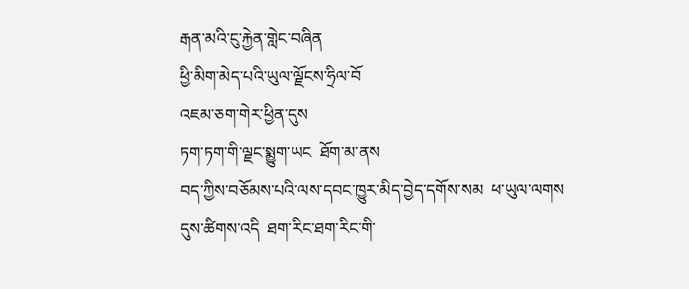རྒན་མའི་ངུ་རྐྱེན་གླེང་བཞིན
ཕྱི་མིག་མེད་པའི་ཡུལ་ལྗོངས་ཧྲིལ་བོ
འཇམ་ཅག་གེར་ཕྱིན་དུས
ཏག་ཏག་གི་ལྗང་སྨྱུག་ཡང  ཐོག་མ་ནས
བད་ཀྱིས་བཅོམས་པའི་ལས་དབང་ཁྱུར་མིད་བྱེད་དགོས་སམ  ཕ་ཡུལ་ལགས
དུས་ཚིགས་འདི  ཐག་རིང་ཐག་རིང་གི་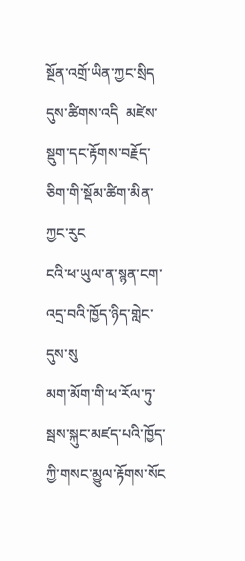སྔོན་འགྲོ་ཡིན་ཀྱང་སྲིད
དུས་ཚིགས་འདི  མཛེས་སྡུག་དང་རྟོགས་བརྗོད་ཅིག་གི་སྡོམ་ཚིག་མིན་ཀྱང་རུང
ངའི་ཕ་ཡུལ་ན་སྙན་ངག་འདྲ་བའི་ཁྱོད་ཉིད་གླེང་དུས་སུ
མག་མོག་གི་ཕ་རོལ་ཏུ་སྦས་སྐུང་མཛད་པའི་ཁྱོད་ཀྱི་གསང་མྱུལ་རྟོགས་སོང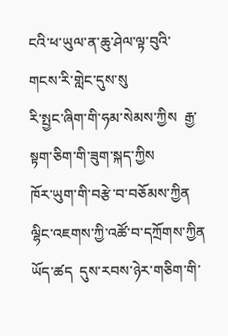ངའི་ཕ་ཡུལ་ན་ཆུ་ཤེལ་ལྟ་བུའི་གངས་རི་གླེང་དུས་སུ
རི་སྤྱང་ཞིག་གི་ཧམ་སེམས་ཀྱིས  རྒྱ་སྟག་ཅིག་གི་ཟུག་སྐད་ཀྱིས
ཁོར་ཡུག་གི་བརྩེ་བ་བཅོམས་ཀྱིན
ལྷིང་འཇགས་ཀྱི་འཚོ་བ་དཀྲོགས་ཀྱིན
ཡོད་ཚད  དུས་རབས་ཉེར་གཅིག་གི་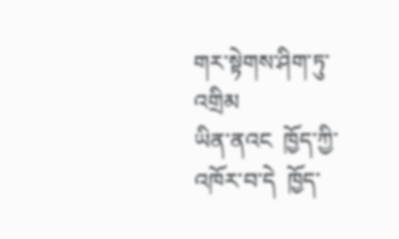གར་སྟེགས་ཤིག་ཏུ་འགྲིམ
ཡིན་ནའང  ཁྱོད་ཀྱི་འཁོར་བ་དེ  ཁྱོད་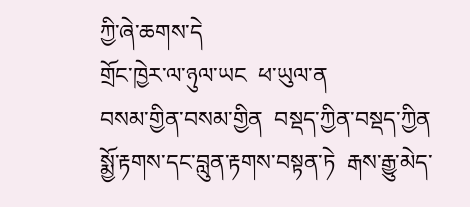ཀྱི་ཞེ་ཆགས་དེ
གྲོང་ཁྱེར་ལ་ཉུལ་ཡང  ཕ་ཡུལ་ན
བསམ་གྱིན་བསམ་གྱིན  བསྡད་ཀྱིན་བསྡད་ཀྱིན
སྨྱོ་རྟགས་དང་བླུན་རྟགས་བསྟན་ཏེ  རྒས་རྒྱུ་མེད་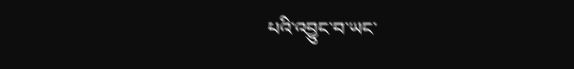པའི་འབྱུང་བ་ཡང་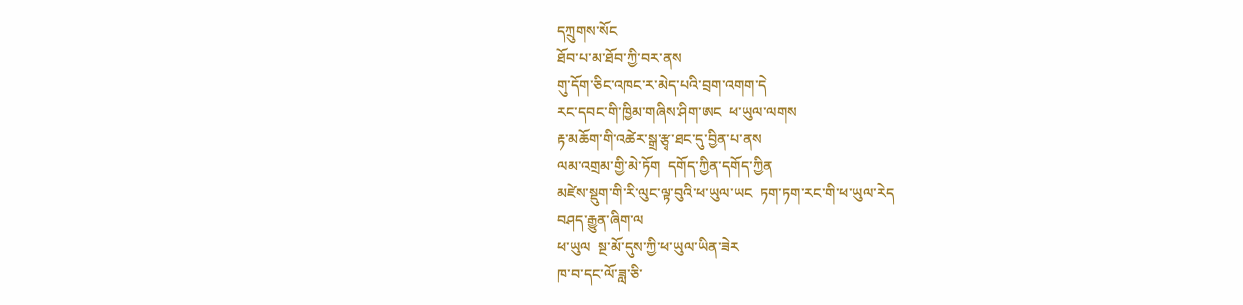དཀྲུགས་སོང
ཐོབ་པ་མ་ཐོབ་ཀྱི་བར་ནས
གུ་དོག་ཅིང་འཁང་ར་མེད་པའི་བྲག་འགག་དེ
རང་དབང་གི་ཁྱིམ་གཞིས་ཤིག་ཨང  ཕ་ཡུལ་ལགས
རྟ་མཆོག་གི་འཚེར་སྒྲ་རྩྭ་ཐང་དུ་བྱིན་པ་ནས
ལམ་འགྲམ་གྱི་མེ་ཏོག  དགོད་ཀྱིན་དགོད་ཀྱིན
མཛེས་སྡུག་གི་རི་ལུང་ལྟ་བུའི་ཕ་ཡུལ་ཡང  ཏག་ཏག་རང་གི་ཕ་ཡུལ་རེད
བཤད་རྒྱུན་ཞིག་ལ
ཕ་ཡུལ  སྔ་མོ་དུས་ཀྱི་ཕ་ཡུལ་ཡིན་ཟེར
ཁ་བ་དང་ལོ་ཟླ་ཅི་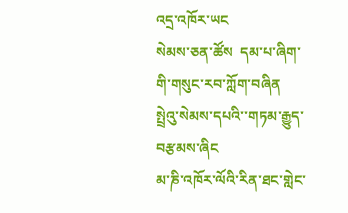འདྲ་འཁོར་ཡང
སེམས་ཅན་ཚོས  དམ་པ་ཞིག་གི་གསུང་རབ་ཀློག་བཞིན
སྤྲེའུ་སེམས་དཔའི་་གཏམ་རྒྱུད་བརྩམས་ཞིང
མ་ཎི་འཁོར་ལོའི་རིན་ཐང་གླེང་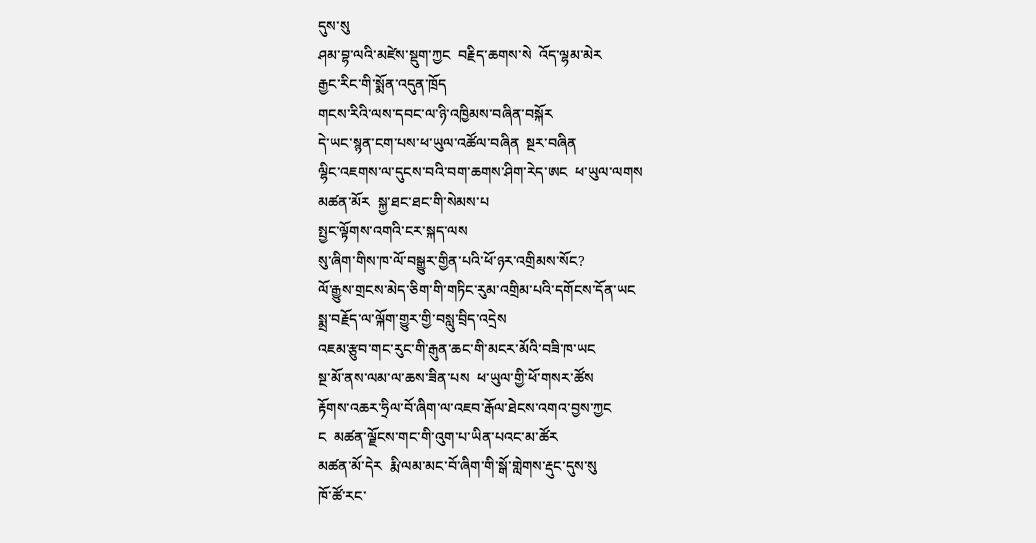དུས་སུ
ཤམ་བྷ་ལའི་མཛེས་སྡུག་ཀྱང  བརྗིད་ཆགས་སེ  འོད་ལྷམ་མེར
རྒྱང་རིང་གི་སྨོན་འདུན་ཁྲོད
གངས་རིའི་ལས་དབང་ལ་ཉི་འཁྱིམས་བཞིན་བསྐོར
དེ་ཡང་སྙན་ངག་པས་ཕ་ཡུལ་འཚོལ་བཞིན  སྔར་བཞིན
ལྷིང་འཇགས་ལ་དུངས་བའི་བག་ཆགས་ཤིག་རེད་ཨང  ཕ་ཡུལ་ལགས
མཚན་མོར  སྐྱ་ཐང་ཐང་གི་སེམས་པ
སྤྱང་ལྟོགས་འགའི་ངར་སྐད་ལས
སུ་ཞིག་གིས་ཁ་ལོ་བསྒྱུར་གྱིན་པའི་ཕོ་ཉར་འགྲིམས་སོང?
ལོ་རྒྱུས་གྲངས་མེད་ཅིག་གི་གཏིང་རུམ་འགྲིམ་པའི་དགོངས་དོན་ཡང
སྨྲ་བརྗོད་ལ་ལྐོག་གྱུར་གྱི་བསླུ་བྲིད་འདྲེས
འཇམ་རྩུབ་གང་རུང་གི་རྒུན་ཆང་གི་མངར་མོའི་བཟི་ཁ་ཡང
སྔ་མོ་ནས་ལམ་ལ་ཆས་ཟིན་པས  ཕ་ཡུལ་གྱི་ཕོ་གསར་ཚོས
རྟོགས་འཆར་ཧྲིལ་བོ་ཞིག་ལ་འཇབ་རྒོལ་ཐེངས་འགའ་བྱས་ཀྱང
ང  མཚན་ལྗོངས་གང་གི་འུག་པ་ཡིན་པའང་མ་ཚོར
མཚན་མོ་དེར  རྨི་ལམ་མང་བོ་ཞིག་གི་སྒོ་གླེགས་རྡུང་དུས་སུ
ཁོ་ཚོ་རང་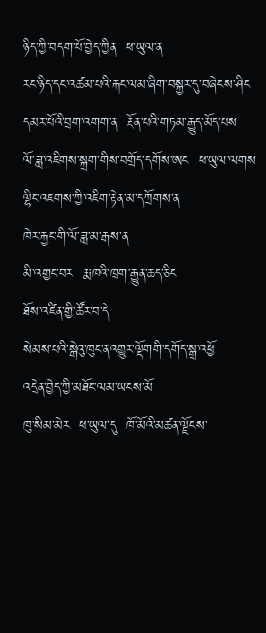ཉིད་ཀྱི་བདག་པོ་བྱེད་ཀྱིན  ཕ་ཡུལ་ན
རང་ཉིད་དང་འཚམ་པའི་རྐང་ལམ་ཞིག་བསྐྱར་དུ་བཞེངས་ཤིང
དམར་པོའི་བྲག་འགག་ན  རྔོན་པའི་གཏམ་རྒྱུད་མོད་པས
ལོ་ཟླ་འཇིགས་སྐྲག་གིས་བགྲོད་དགོས་ཨང  ཕ་ཡུལ་ལགས
ལྷིང་འཇགས་ཀྱི་འཇིག་རྟེན་མ་དཀྲོགས་ན
ཁེར་རྐྱང་གི་ལོ་ཟླ་མ་རྒས་ན
མི་འགྱང་བར  རྨ་ཁའི་ཁྲག་རྒྱུན་ཆད་ཅིང
ཐོས་འཛིན་གྱི་ཚོར་བ་དེ
སེམས་པའི་སྒེའུ་ཁུང་ནའགྱུར་ལྡོགགི་དགོད་སྒྲ་འཕྱོ
འདྲེན་བྱེད་ཀྱི་མཐོང་ལམ་ཡངས་མོ
ཁུ་སིམ་མེར  ཕ་ཡུལ་དུ  ཁོ་མོའི་མཚན་ལྗོངས་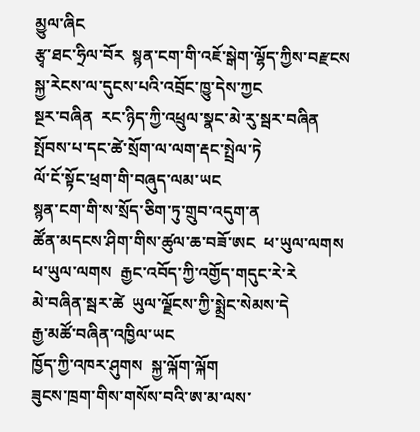མྱུལ་ཞིང
རྩྭ་ཐང་ཧྲིལ་བོར  སྙན་ངག་གི་འཇོ་སྒེག་ལྷོད་ཀྱིས་བརྫངས
སྐྱ་རེངས་ལ་དུངས་པའི་འབྲོང་ཁྱུ་དེས་ཀྱང
སྔར་བཞིན  རང་ཉིད་ཀྱི་འཕྲུལ་སྣང་མེ་རུ་སྦར་བཞིན
སྤོབས་པ་དང་ཚེ་སྲོག་ལ་ལག་རྡང་སྤྲེལ་ཏེ
ལོ་ངོ་སྟོང་ཕྲག་གི་བཞུད་ལམ་ཡང
སྙན་ངག་གི་ས་སྲོད་ཅིག་ཏུ་གྲུབ་འདུག་ན
ཚོན་མདངས་ཤིག་གིས་ཚུལ་ཆ་བཟོ་ཨང  ཕ་ཡུལ་ལགས
ཕ་ཡུལ་ལགས  རྒྱང་འབོད་ཀྱི་འགྱོད་གདུང་རེ་རེ
མེ་བཞིན་སྦར་ཚེ  ཡུལ་ལྗོངས་ཀྱི་སྨྲེང་སེམས་དེ
རྒྱ་མཚོ་བཞིན་འཁྱིལ་ཡང
ཁྱོད་ཀྱི་འཁར་ཤུགས  སྐྱ་ལྐོག་ལྐོག
ཟུངས་ཁྲག་གིས་གསོས་བའི་ཨ་མ་ལས་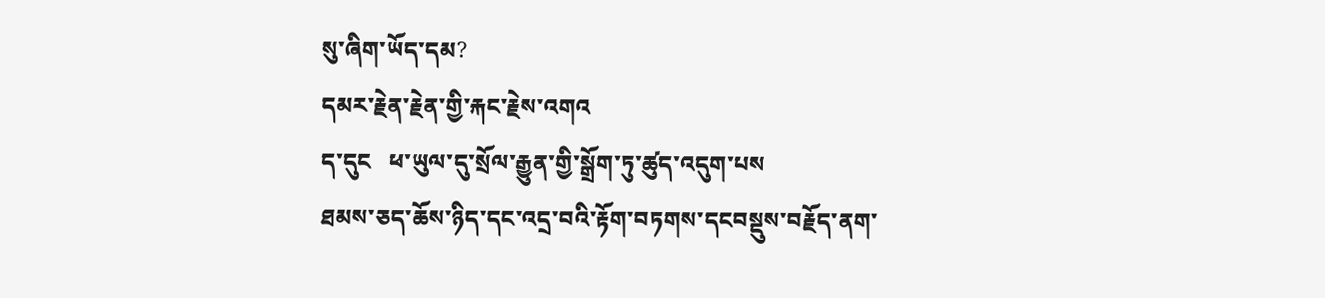སུ་ཞིག་ཡོད་དམ?
དམར་རྗེན་རྗེན་གྱི་རྐང་རྗེས་འགའ
ད་དུང   ཕ་ཡུལ་དུ་སྲོལ་རྒྱུན་གྱི་སྒྲོག་ཏུ་ཚུད་འདུག་པས
ཐམས་ཅད་ཆོས་ཉིད་དང་འདྲ་བའི་རྟོག་བཏགས་དངབསྡུས་བརྗོད་ནག་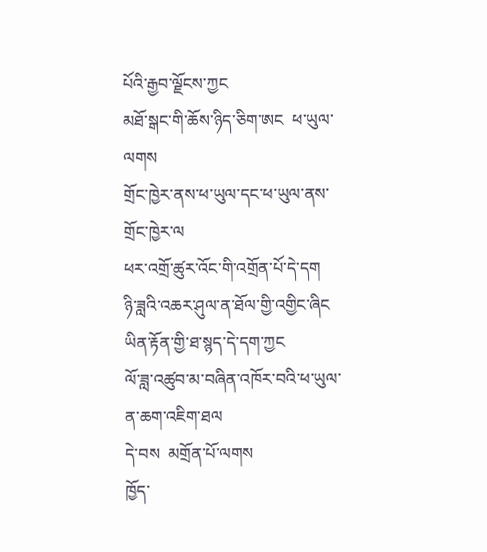པོའི་རྒྱབ་ལྗོངས་ཀྱང
མཐོ་སྒང་གི་ཆོས་ཉིད་ཅིག་ཨང  ཕ་ཡུལ་ལགས
གྲོང་ཁྱེར་ནས་ཕ་ཡུལ་དང་ཕ་ཡུལ་ནས་གྲོང་ཁྱེར་ལ
ཕར་འགྲོ་ཚུར་འོང་གི་འགྲོན་པོ་དེ་དག
ཉི་ཟླའི་འཆར་ཤུལ་ན་ཐོལ་གྱི་འགྱིང་ཞིང
ཡིན་རྟོན་གྱི་ཐ་སྙད་དེ་དག་ཀྱང
ལོ་ཟླ་འཚུབ་མ་བཞིན་འཁོར་བའི་ཕ་ཡུལ་ན་ཆག་འཇིག་ཐལ
དེ་བས  མགྲོན་པོ་ལགས
ཁྱོད་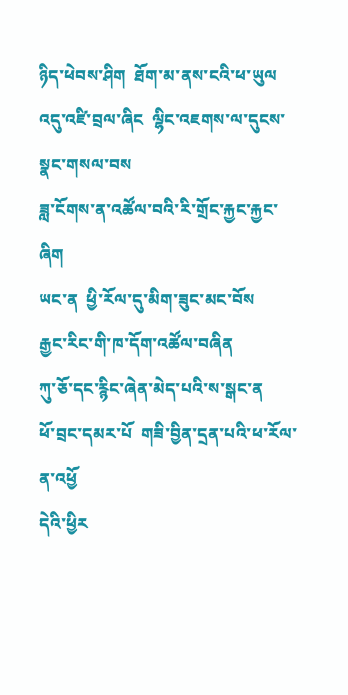ཉིད་ཕེབས་ཤིག  ཐོག་མ་ནས་ངའི་ཕ་ཡུལ
འདུ་འཛི་བྲལ་ཞིང  ལྷིང་འཇགས་ལ་དུངས་སྣང་གསལ་བས
ཟླ་ངོགས་ན་འཚོལ་བའི་རི་གྲོང་རྐྱང་རྐྱང་ཞིག
ཡང་ན  ཕྱི་རོལ་དུ་མིག་ཟུང་མང་བོས
རྒྱང་རིང་གི་ཁ་དོག་འཚོལ་བཞིན
ཀུ་ཅོ་དང་རྙིང་ཞེན་མེད་པའི་ས་སྒང་ན
ཕོ་བྲང་དམར་པོ  གཟི་བྱིན་དྲན་པའི་ཕ་རོལ་ན་འཕྱོ
དེའི་ཕྱིར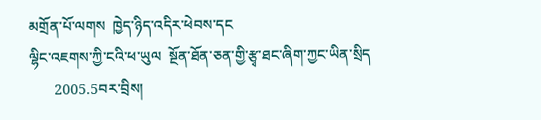མགྲོན་པོ་ལགས  ཁྱེད་ཉིད་འདིར་ཕེབས་དང
ལྷིང་འཇགས་ཀྱི་ངའི་ཕ་ཡུལ  སྔོན་ཐོན་ཅན་གྱི་རྩྭ་ཐང་ཞིག་ཀྱང་ཡིན་སྲིད
       2005.5བར་བྲིས།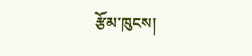རྩོམ་ཁུངས།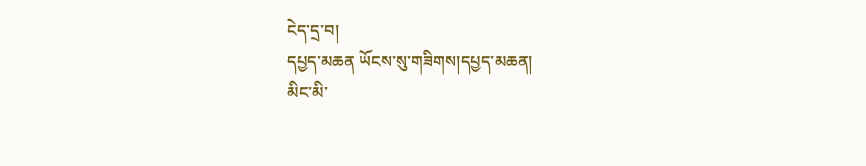ངེད་དྲ་བ།
དཔྱད་མཆན ཡོངས་སུ་གཟིགས།དཔྱད་མཆན།
མིང་མི་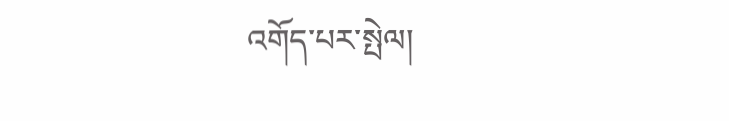འགོད་པར་སྤེལ།